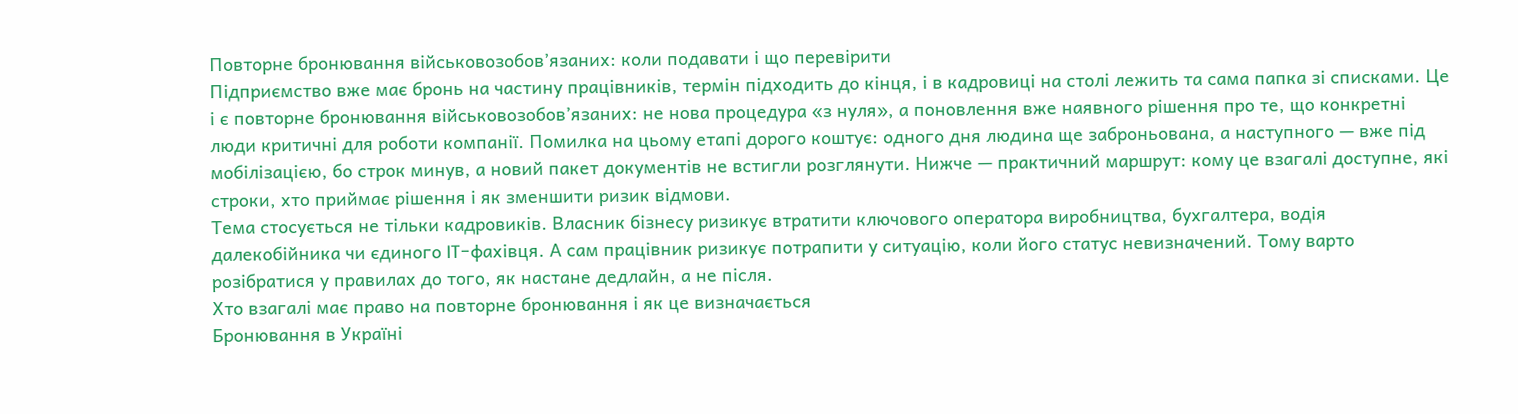Повторне бронювання військовозобов’язаних: коли подавати і що перевірити
Підприємство вже має бронь на частину працівників, термін підходить до кінця, і в кадровиці на столі лежить та сама папка зі списками. Це і є повторне бронювання військовозобов’язаних: не нова процедура «з нуля», а поновлення вже наявного рішення про те, що конкретні люди критичні для роботи компанії. Помилка на цьому етапі дорого коштує: одного дня людина ще заброньована, а наступного — вже під мобілізацією, бо строк минув, а новий пакет документів не встигли розглянути. Нижче — практичний маршрут: кому це взагалі доступне, які строки, хто приймає рішення і як зменшити ризик відмови.
Тема стосується не тільки кадровиків. Власник бізнесу ризикує втратити ключового оператора виробництва, бухгалтера, водія далекобійника чи єдиного IT-фахівця. А сам працівник ризикує потрапити у ситуацію, коли його статус невизначений. Тому варто розібратися у правилах до того, як настане дедлайн, а не після.
Хто взагалі має право на повторне бронювання і як це визначається
Бронювання в Україні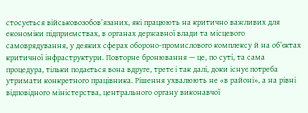стосується військовозобов’язаних, які працюють на критично важливих для економіки підприємствах, в органах державної влади та місцевого самоврядування, у деяких сферах обороно-промислового комплексу й на об’єктах критичної інфраструктури. Повторне бронювання — це, по суті, та сама процедура, тільки подається вона вдруге, третє і так далі, доки існує потреба утримати конкретного працівника. Рішення ухвалюють не «в районі», а на рівні відповідного міністерства, центрального органу виконавчої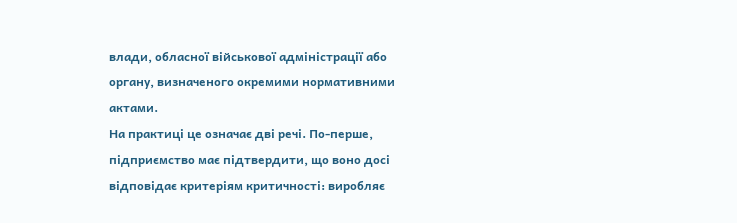влади, обласної військової адміністрації або органу, визначеного окремими нормативними актами.
На практиці це означає дві речі. По-перше, підприємство має підтвердити, що воно досі відповідає критеріям критичності: виробляє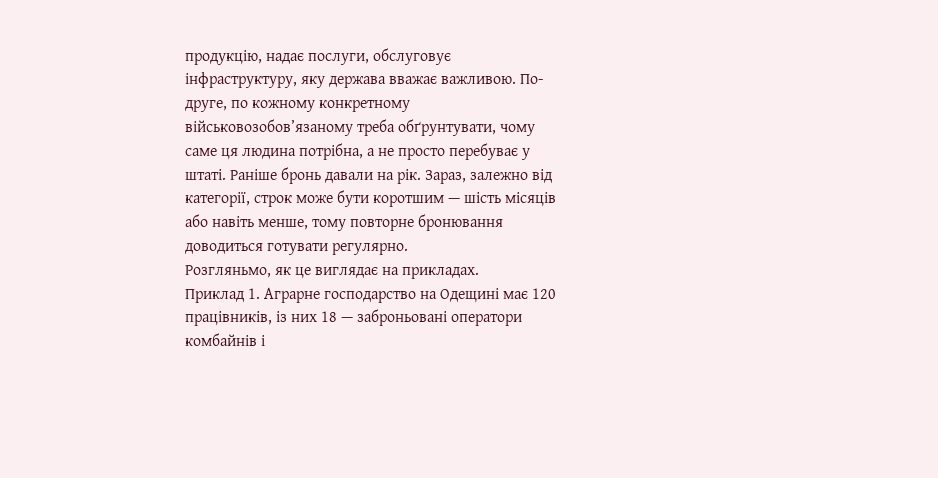продукцію, надає послуги, обслуговує інфраструктуру, яку держава вважає важливою. По-друге, по кожному конкретному військовозобов’язаному треба обґрунтувати, чому саме ця людина потрібна, а не просто перебуває у штаті. Раніше бронь давали на рік. Зараз, залежно від категорії, строк може бути коротшим — шість місяців або навіть менше, тому повторне бронювання доводиться готувати регулярно.
Розгляньмо, як це виглядає на прикладах.
Приклад 1. Аграрне господарство на Одещині має 120 працівників, із них 18 — заброньовані оператори комбайнів і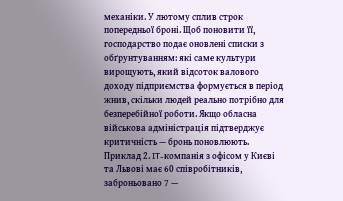механіки. У лютому сплив строк попередньої броні. Щоб поновити її, господарство подає оновлені списки з обґрунтуванням: які саме культури вирощують, який відсоток валового доходу підприємства формується в період жнив, скільки людей реально потрібно для безперебійної роботи. Якщо обласна військова адміністрація підтверджує критичність — бронь поновлюють.
Приклад 2. IT-компанія з офісом у Києві та Львові має 60 співробітників, заброньовано 7 —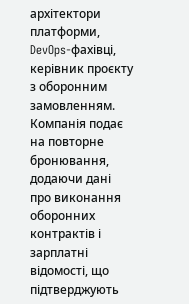архітектори платформи, DevOps-фахівці, керівник проєкту з оборонним замовленням. Компанія подає на повторне бронювання, додаючи дані про виконання оборонних контрактів і зарплатні відомості, що підтверджують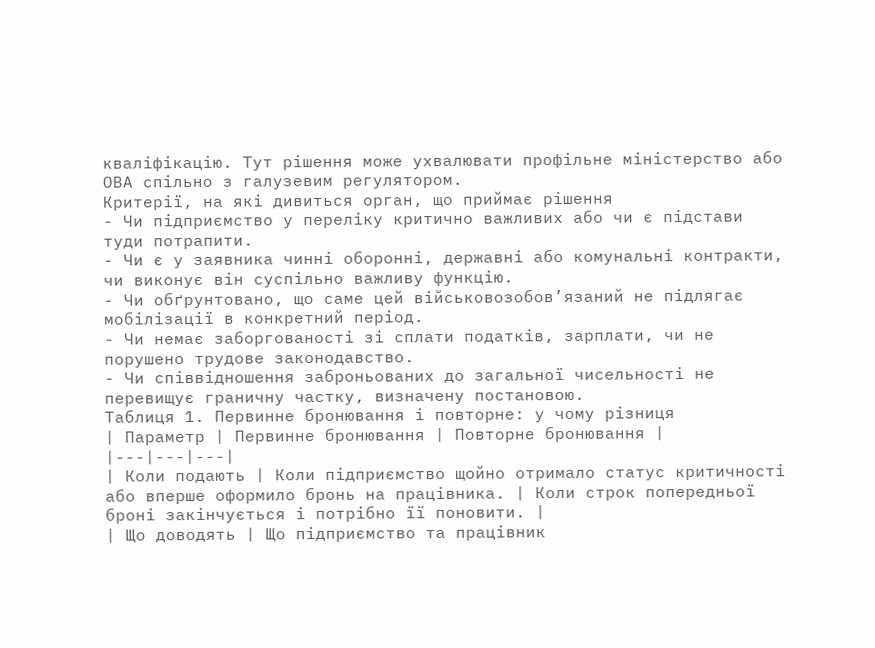кваліфікацію. Тут рішення може ухвалювати профільне міністерство або ОВА спільно з галузевим регулятором.
Критерії, на які дивиться орган, що приймає рішення
- Чи підприємство у переліку критично важливих або чи є підстави туди потрапити.
- Чи є у заявника чинні оборонні, державні або комунальні контракти, чи виконує він суспільно важливу функцію.
- Чи обґрунтовано, що саме цей військовозобов’язаний не підлягає мобілізації в конкретний період.
- Чи немає заборгованості зі сплати податків, зарплати, чи не порушено трудове законодавство.
- Чи співвідношення заброньованих до загальної чисельності не перевищує граничну частку, визначену постановою.
Таблиця 1. Первинне бронювання і повторне: у чому різниця
| Параметр | Первинне бронювання | Повторне бронювання |
|---|---|---|
| Коли подають | Коли підприємство щойно отримало статус критичності або вперше оформило бронь на працівника. | Коли строк попередньої броні закінчується і потрібно її поновити. |
| Що доводять | Що підприємство та працівник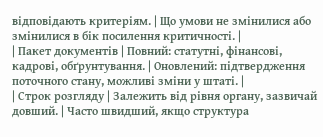відповідають критеріям. | Що умови не змінилися або змінилися в бік посилення критичності. |
| Пакет документів | Повний: статутні, фінансові, кадрові, обґрунтування. | Оновлений: підтвердження поточного стану, можливі зміни у штаті. |
| Строк розгляду | Залежить від рівня органу, зазвичай довший. | Часто швидший, якщо структура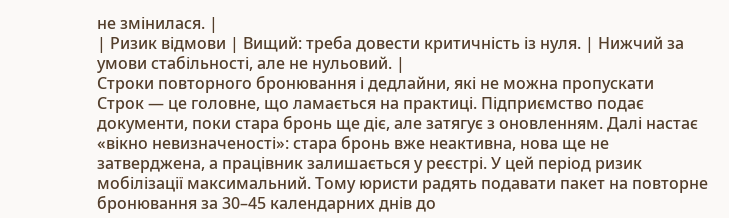не змінилася. |
| Ризик відмови | Вищий: треба довести критичність із нуля. | Нижчий за умови стабільності, але не нульовий. |
Строки повторного бронювання і дедлайни, які не можна пропускати
Строк — це головне, що ламається на практиці. Підприємство подає документи, поки стара бронь ще діє, але затягує з оновленням. Далі настає «вікно невизначеності»: стара бронь вже неактивна, нова ще не затверджена, а працівник залишається у реєстрі. У цей період ризик мобілізації максимальний. Тому юристи радять подавати пакет на повторне бронювання за 30–45 календарних днів до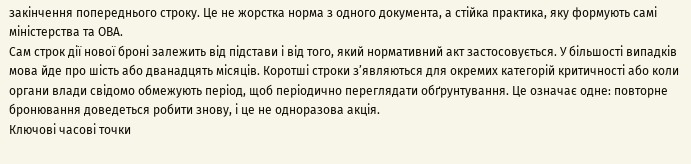закінчення попереднього строку. Це не жорстка норма з одного документа, а стійка практика, яку формують самі міністерства та ОВА.
Сам строк дії нової броні залежить від підстави і від того, який нормативний акт застосовується. У більшості випадків мова йде про шість або дванадцять місяців. Коротші строки з’являються для окремих категорій критичності або коли органи влади свідомо обмежують період, щоб періодично переглядати обґрунтування. Це означає одне: повторне бронювання доведеться робити знову, і це не одноразова акція.
Ключові часові точки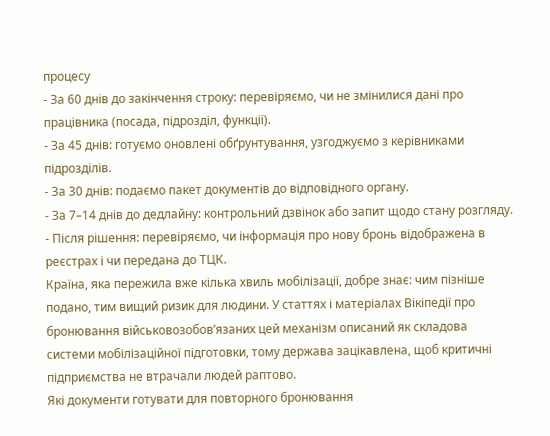процесу
- За 60 днів до закінчення строку: перевіряємо, чи не змінилися дані про працівника (посада, підрозділ, функції).
- За 45 днів: готуємо оновлені обґрунтування, узгоджуємо з керівниками підрозділів.
- За 30 днів: подаємо пакет документів до відповідного органу.
- За 7–14 днів до дедлайну: контрольний дзвінок або запит щодо стану розгляду.
- Після рішення: перевіряємо, чи інформація про нову бронь відображена в реєстрах і чи передана до ТЦК.
Країна, яка пережила вже кілька хвиль мобілізації, добре знає: чим пізніше подано, тим вищий ризик для людини. У статтях і матеріалах Вікіпедії про бронювання військовозобов’язаних цей механізм описаний як складова системи мобілізаційної підготовки, тому держава зацікавлена, щоб критичні підприємства не втрачали людей раптово.
Які документи готувати для повторного бронювання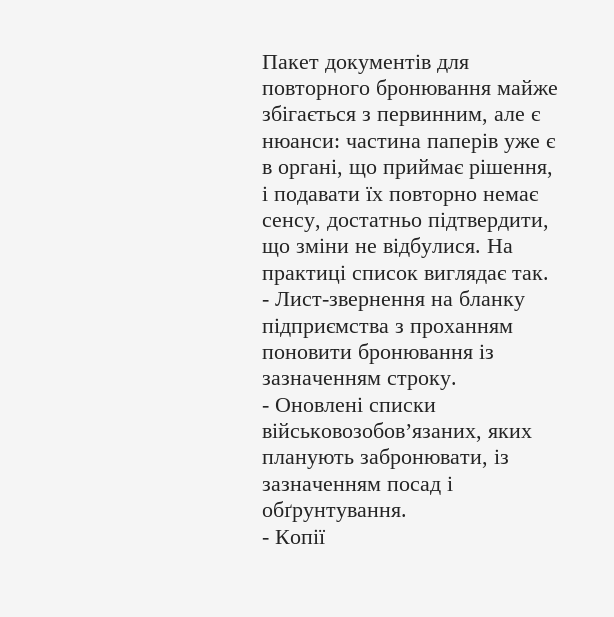Пакет документів для повторного бронювання майже збігається з первинним, але є нюанси: частина паперів уже є в органі, що приймає рішення, і подавати їх повторно немає сенсу, достатньо підтвердити, що зміни не відбулися. На практиці список виглядає так.
- Лист-звернення на бланку підприємства з проханням поновити бронювання із зазначенням строку.
- Оновлені списки військовозобов’язаних, яких планують забронювати, із зазначенням посад і обґрунтування.
- Копії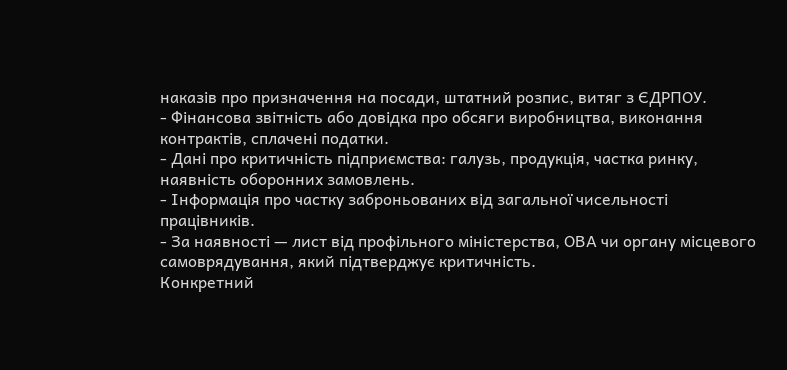наказів про призначення на посади, штатний розпис, витяг з ЄДРПОУ.
- Фінансова звітність або довідка про обсяги виробництва, виконання контрактів, сплачені податки.
- Дані про критичність підприємства: галузь, продукція, частка ринку, наявність оборонних замовлень.
- Інформація про частку заброньованих від загальної чисельності працівників.
- За наявності — лист від профільного міністерства, ОВА чи органу місцевого самоврядування, який підтверджує критичність.
Конкретний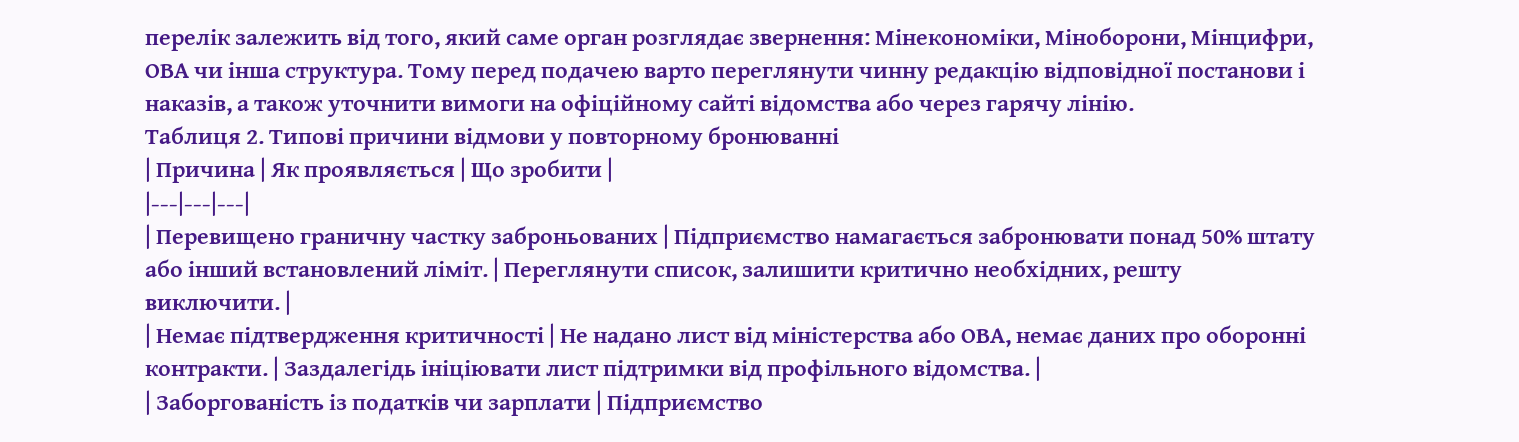перелік залежить від того, який саме орган розглядає звернення: Мінекономіки, Міноборони, Мінцифри, ОВА чи інша структура. Тому перед подачею варто переглянути чинну редакцію відповідної постанови і наказів, а також уточнити вимоги на офіційному сайті відомства або через гарячу лінію.
Таблиця 2. Типові причини відмови у повторному бронюванні
| Причина | Як проявляється | Що зробити |
|---|---|---|
| Перевищено граничну частку заброньованих | Підприємство намагається забронювати понад 50% штату або інший встановлений ліміт. | Переглянути список, залишити критично необхідних, решту виключити. |
| Немає підтвердження критичності | Не надано лист від міністерства або ОВА, немає даних про оборонні контракти. | Заздалегідь ініціювати лист підтримки від профільного відомства. |
| Заборгованість із податків чи зарплати | Підприємство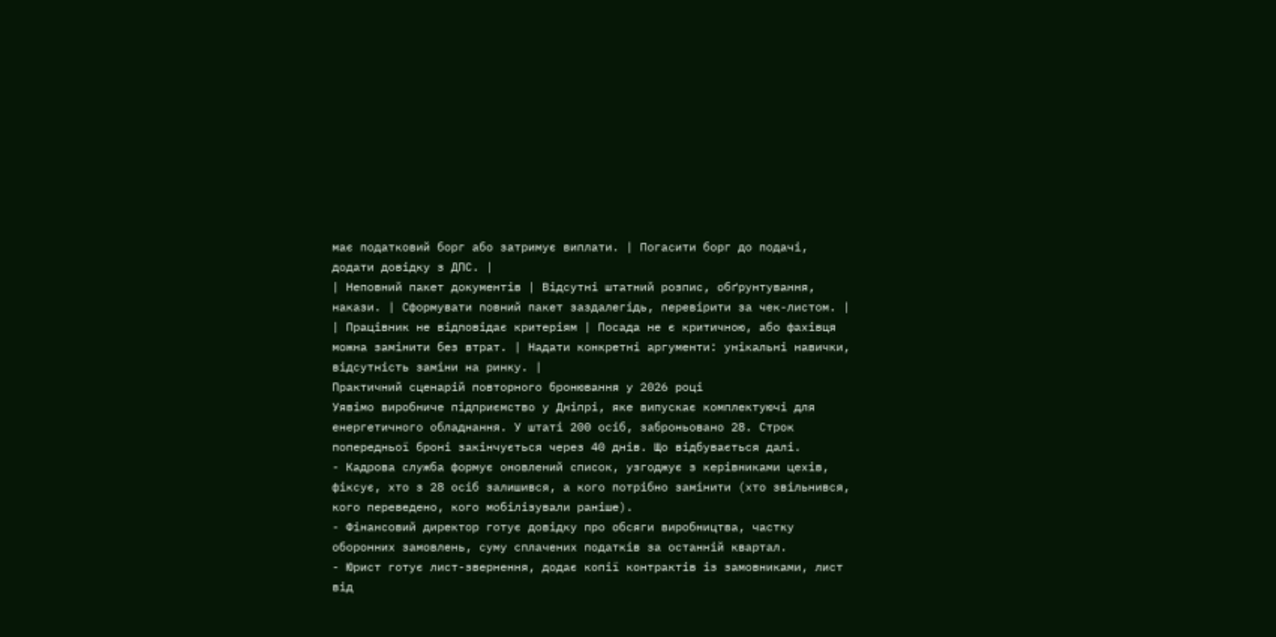має податковий борг або затримує виплати. | Погасити борг до подачі, додати довідку з ДПС. |
| Неповний пакет документів | Відсутні штатний розпис, обґрунтування, накази. | Сформувати повний пакет заздалегідь, перевірити за чек-листом. |
| Працівник не відповідає критеріям | Посада не є критичною, або фахівця можна замінити без втрат. | Надати конкретні аргументи: унікальні навички, відсутність заміни на ринку. |
Практичний сценарій повторного бронювання у 2026 році
Уявімо виробниче підприємство у Дніпрі, яке випускає комплектуючі для енергетичного обладнання. У штаті 200 осіб, заброньовано 28. Строк попередньої броні закінчується через 40 днів. Що відбувається далі.
- Кадрова служба формує оновлений список, узгоджує з керівниками цехів, фіксує, хто з 28 осіб залишився, а кого потрібно замінити (хто звільнився, кого переведено, кого мобілізували раніше).
- Фінансовий директор готує довідку про обсяги виробництва, частку оборонних замовлень, суму сплачених податків за останній квартал.
- Юрист готує лист-звернення, додає копії контрактів із замовниками, лист від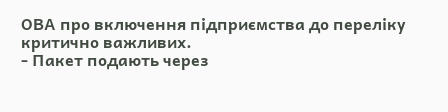ОВА про включення підприємства до переліку критично важливих.
- Пакет подають через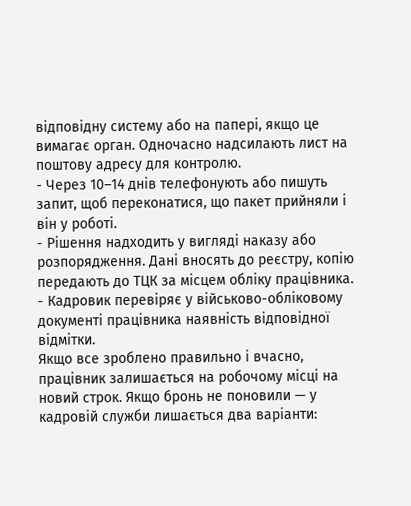відповідну систему або на папері, якщо це вимагає орган. Одночасно надсилають лист на поштову адресу для контролю.
- Через 10–14 днів телефонують або пишуть запит, щоб переконатися, що пакет прийняли і він у роботі.
- Рішення надходить у вигляді наказу або розпорядження. Дані вносять до реєстру, копію передають до ТЦК за місцем обліку працівника.
- Кадровик перевіряє у військово-обліковому документі працівника наявність відповідної відмітки.
Якщо все зроблено правильно і вчасно, працівник залишається на робочому місці на новий строк. Якщо бронь не поновили — у кадровій служби лишається два варіанти: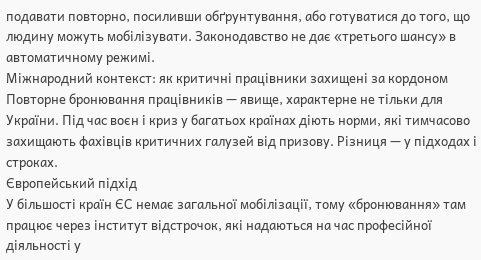подавати повторно, посиливши обґрунтування, або готуватися до того, що людину можуть мобілізувати. Законодавство не дає «третього шансу» в автоматичному режимі.
Міжнародний контекст: як критичні працівники захищені за кордоном
Повторне бронювання працівників — явище, характерне не тільки для України. Під час воєн і криз у багатьох країнах діють норми, які тимчасово захищають фахівців критичних галузей від призову. Різниця — у підходах і строках.
Європейський підхід
У більшості країн ЄС немає загальної мобілізації, тому «бронювання» там працює через інститут відстрочок, які надаються на час професійної діяльності у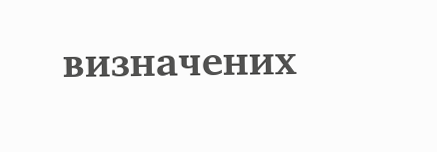визначених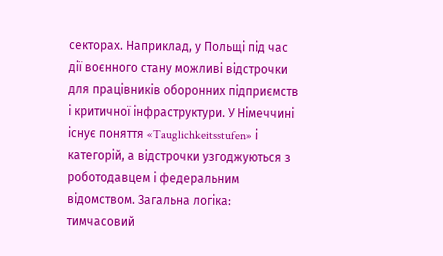секторах. Наприклад, у Польщі під час дії воєнного стану можливі відстрочки для працівників оборонних підприємств і критичної інфраструктури. У Німеччині існує поняття «Tauglichkeitsstufen» і категорій, а відстрочки узгоджуються з роботодавцем і федеральним відомством. Загальна логіка: тимчасовий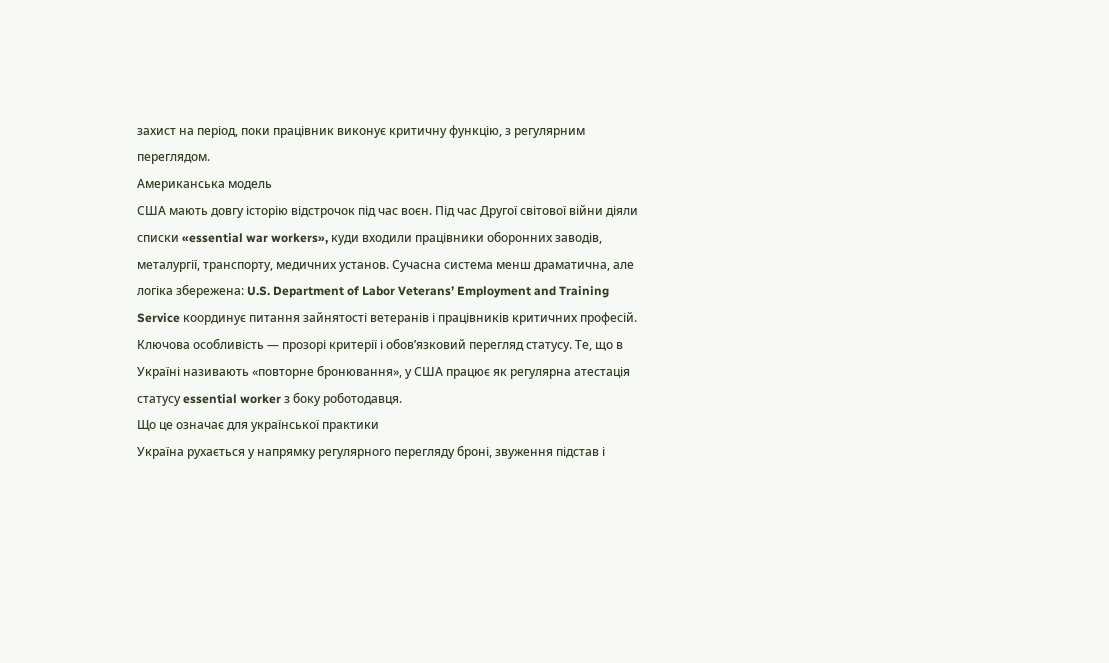захист на період, поки працівник виконує критичну функцію, з регулярним переглядом.
Американська модель
США мають довгу історію відстрочок під час воєн. Під час Другої світової війни діяли списки «essential war workers», куди входили працівники оборонних заводів, металургії, транспорту, медичних установ. Сучасна система менш драматична, але логіка збережена: U.S. Department of Labor Veterans’ Employment and Training Service координує питання зайнятості ветеранів і працівників критичних професій. Ключова особливість — прозорі критерії і обов’язковий перегляд статусу. Те, що в Україні називають «повторне бронювання», у США працює як регулярна атестація статусу essential worker з боку роботодавця.
Що це означає для української практики
Україна рухається у напрямку регулярного перегляду броні, звуження підстав і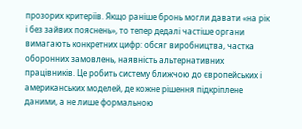прозорих критеріїв. Якщо раніше бронь могли давати «на рік і без зайвих пояснень», то тепер дедалі частіше органи вимагають конкретних цифр: обсяг виробництва, частка оборонних замовлень, наявність альтернативних працівників. Це робить систему ближчою до європейських і американських моделей, де кожне рішення підкріплене даними, а не лише формальною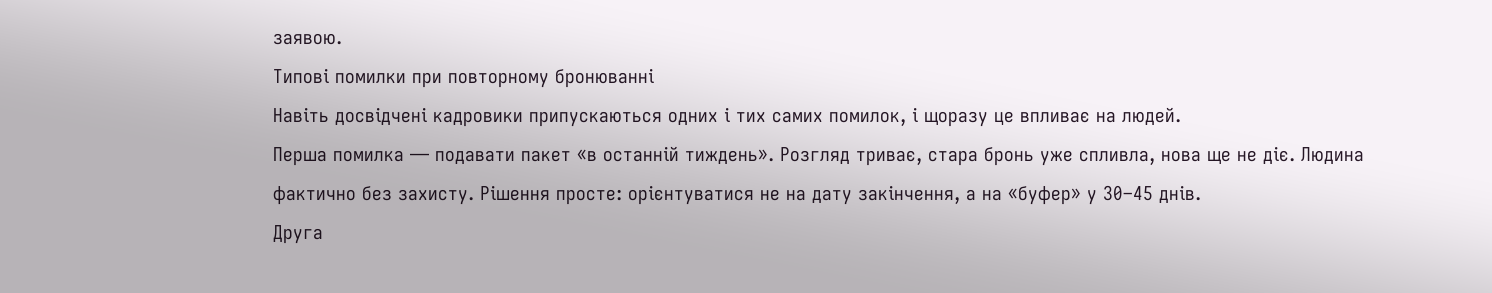заявою.
Типові помилки при повторному бронюванні
Навіть досвідчені кадровики припускаються одних і тих самих помилок, і щоразу це впливає на людей.
Перша помилка — подавати пакет «в останній тиждень». Розгляд триває, стара бронь уже спливла, нова ще не діє. Людина фактично без захисту. Рішення просте: орієнтуватися не на дату закінчення, а на «буфер» у 30–45 днів.
Друга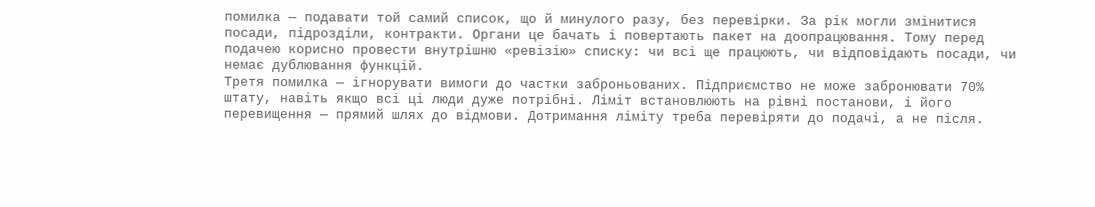помилка — подавати той самий список, що й минулого разу, без перевірки. За рік могли змінитися посади, підрозділи, контракти. Органи це бачать і повертають пакет на доопрацювання. Тому перед подачею корисно провести внутрішню «ревізію» списку: чи всі ще працюють, чи відповідають посади, чи немає дублювання функцій.
Третя помилка — ігнорувати вимоги до частки заброньованих. Підприємство не може забронювати 70% штату, навіть якщо всі ці люди дуже потрібні. Ліміт встановлюють на рівні постанови, і його перевищення — прямий шлях до відмови. Дотримання ліміту треба перевіряти до подачі, а не після.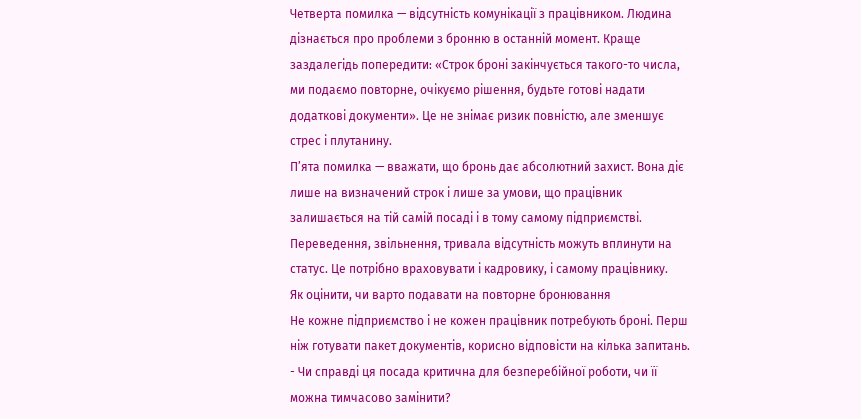Четверта помилка — відсутність комунікації з працівником. Людина дізнається про проблеми з бронню в останній момент. Краще заздалегідь попередити: «Строк броні закінчується такого-то числа, ми подаємо повторне, очікуємо рішення, будьте готові надати додаткові документи». Це не знімає ризик повністю, але зменшує стрес і плутанину.
П’ята помилка — вважати, що бронь дає абсолютний захист. Вона діє лише на визначений строк і лише за умови, що працівник залишається на тій самій посаді і в тому самому підприємстві. Переведення, звільнення, тривала відсутність можуть вплинути на статус. Це потрібно враховувати і кадровику, і самому працівнику.
Як оцінити, чи варто подавати на повторне бронювання
Не кожне підприємство і не кожен працівник потребують броні. Перш ніж готувати пакет документів, корисно відповісти на кілька запитань.
- Чи справді ця посада критична для безперебійної роботи, чи її можна тимчасово замінити?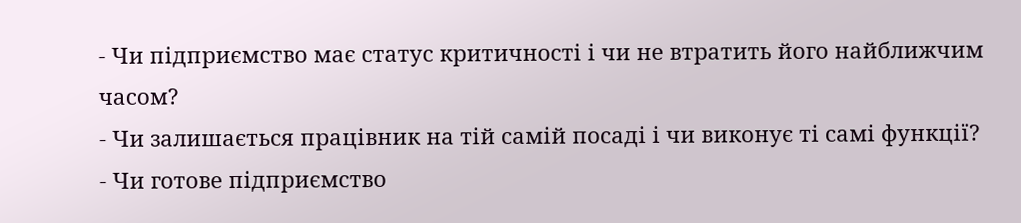- Чи підприємство має статус критичності і чи не втратить його найближчим часом?
- Чи залишається працівник на тій самій посаді і чи виконує ті самі функції?
- Чи готове підприємство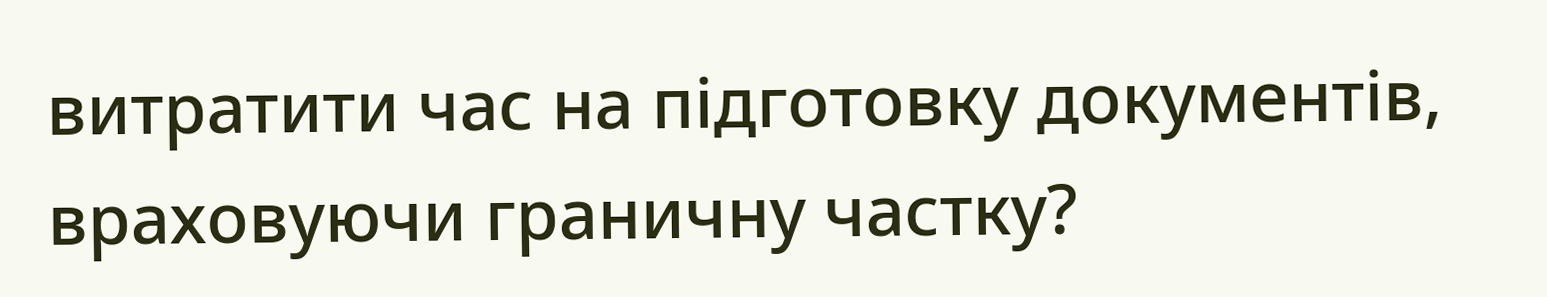витратити час на підготовку документів, враховуючи граничну частку?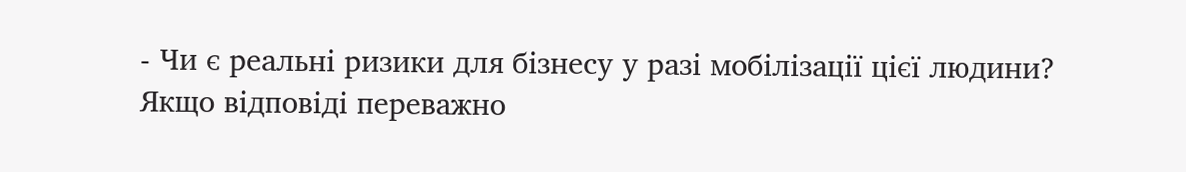- Чи є реальні ризики для бізнесу у разі мобілізації цієї людини?
Якщо відповіді переважно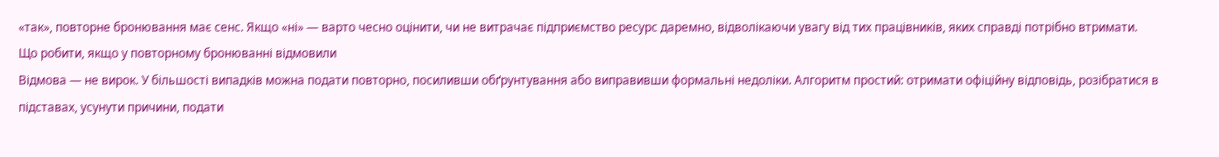«так», повторне бронювання має сенс. Якщо «ні» — варто чесно оцінити, чи не витрачає підприємство ресурс даремно, відволікаючи увагу від тих працівників, яких справді потрібно втримати.
Що робити, якщо у повторному бронюванні відмовили
Відмова — не вирок. У більшості випадків можна подати повторно, посиливши обґрунтування або виправивши формальні недоліки. Алгоритм простий: отримати офіційну відповідь, розібратися в підставах, усунути причини, подати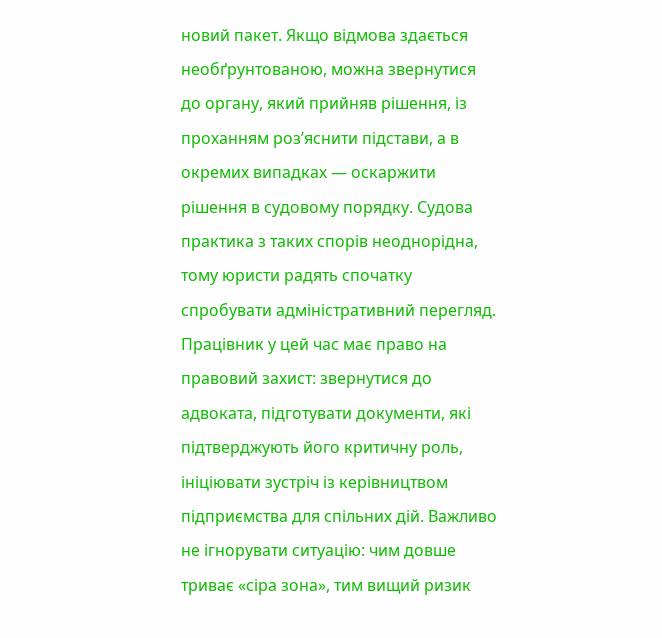новий пакет. Якщо відмова здається необґрунтованою, можна звернутися до органу, який прийняв рішення, із проханням роз’яснити підстави, а в окремих випадках — оскаржити рішення в судовому порядку. Судова практика з таких спорів неоднорідна, тому юристи радять спочатку спробувати адміністративний перегляд.
Працівник у цей час має право на правовий захист: звернутися до адвоката, підготувати документи, які підтверджують його критичну роль, ініціювати зустріч із керівництвом підприємства для спільних дій. Важливо не ігнорувати ситуацію: чим довше триває «сіра зона», тим вищий ризик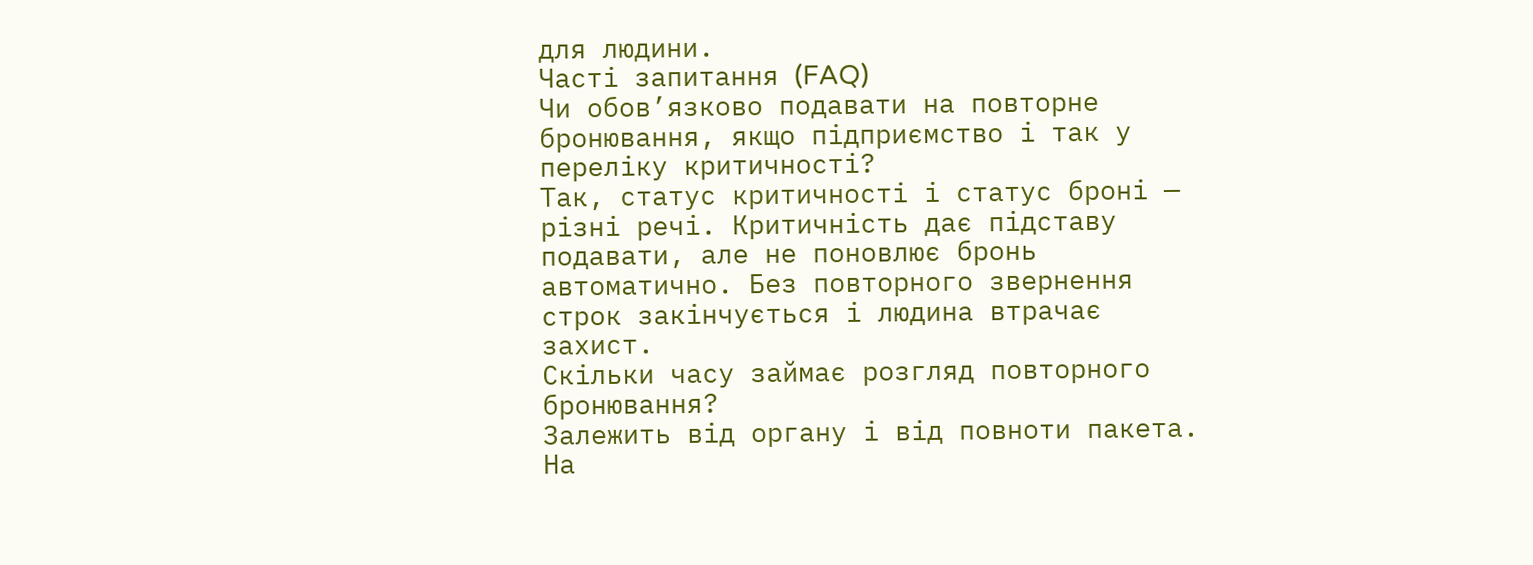для людини.
Часті запитання (FAQ)
Чи обов’язково подавати на повторне бронювання, якщо підприємство і так у переліку критичності?
Так, статус критичності і статус броні — різні речі. Критичність дає підставу подавати, але не поновлює бронь автоматично. Без повторного звернення строк закінчується і людина втрачає захист.
Скільки часу займає розгляд повторного бронювання?
Залежить від органу і від повноти пакета. На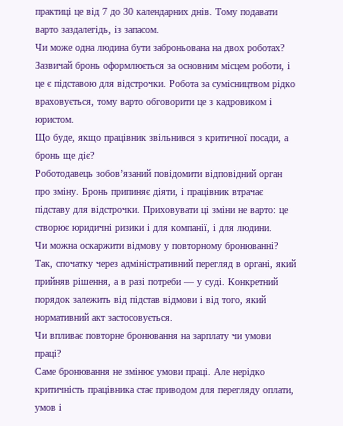практиці це від 7 до 30 календарних днів. Тому подавати варто заздалегідь, із запасом.
Чи може одна людина бути заброньована на двох роботах?
Зазвичай бронь оформлюється за основним місцем роботи, і це є підставою для відстрочки. Робота за сумісництвом рідко враховується, тому варто обговорити це з кадровиком і юристом.
Що буде, якщо працівник звільнився з критичної посади, а бронь ще діє?
Роботодавець зобов’язаний повідомити відповідний орган про зміну. Бронь припиняє діяти, і працівник втрачає підставу для відстрочки. Приховувати ці зміни не варто: це створює юридичні ризики і для компанії, і для людини.
Чи можна оскаржити відмову у повторному бронюванні?
Так, спочатку через адміністративний перегляд в органі, який прийняв рішення, а в разі потреби — у суді. Конкретний порядок залежить від підстав відмови і від того, який нормативний акт застосовується.
Чи впливає повторне бронювання на зарплату чи умови праці?
Саме бронювання не змінює умови праці. Але нерідко критичність працівника стає приводом для перегляду оплати, умов і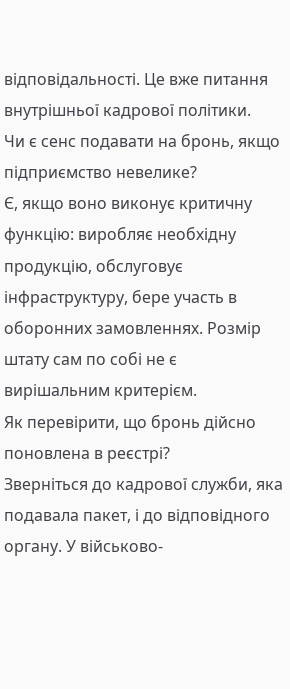відповідальності. Це вже питання внутрішньої кадрової політики.
Чи є сенс подавати на бронь, якщо підприємство невелике?
Є, якщо воно виконує критичну функцію: виробляє необхідну продукцію, обслуговує інфраструктуру, бере участь в оборонних замовленнях. Розмір штату сам по собі не є вирішальним критерієм.
Як перевірити, що бронь дійсно поновлена в реєстрі?
Зверніться до кадрової служби, яка подавала пакет, і до відповідного органу. У військово-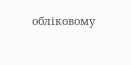обліковому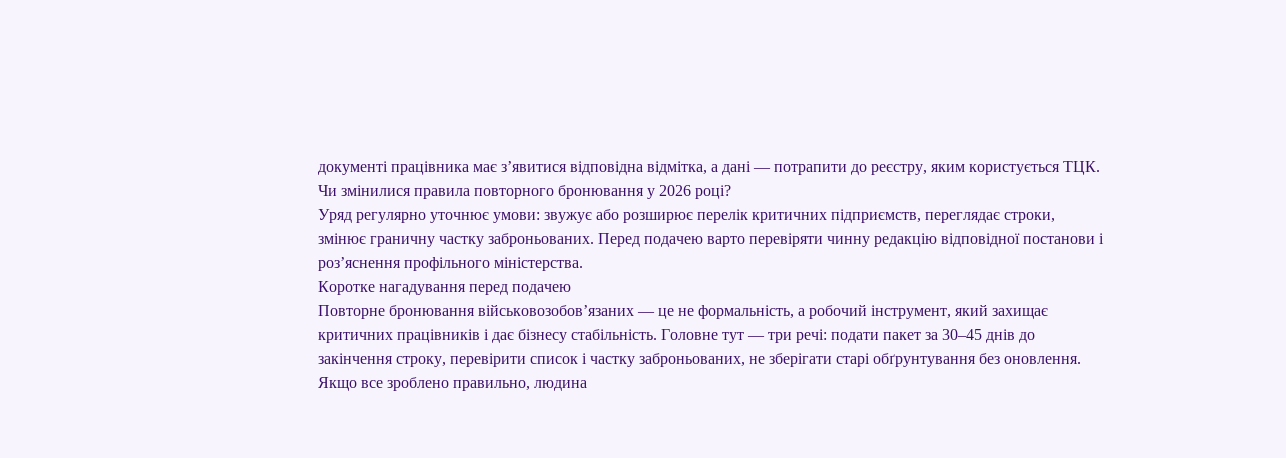документі працівника має з’явитися відповідна відмітка, а дані — потрапити до реєстру, яким користується ТЦК.
Чи змінилися правила повторного бронювання у 2026 році?
Уряд регулярно уточнює умови: звужує або розширює перелік критичних підприємств, переглядає строки, змінює граничну частку заброньованих. Перед подачею варто перевіряти чинну редакцію відповідної постанови і роз’яснення профільного міністерства.
Коротке нагадування перед подачею
Повторне бронювання військовозобов’язаних — це не формальність, а робочий інструмент, який захищає критичних працівників і дає бізнесу стабільність. Головне тут — три речі: подати пакет за 30–45 днів до закінчення строку, перевірити список і частку заброньованих, не зберігати старі обґрунтування без оновлення. Якщо все зроблено правильно, людина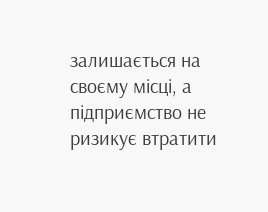залишається на своєму місці, а підприємство не ризикує втратити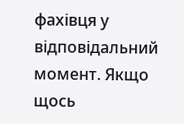фахівця у відповідальний момент. Якщо щось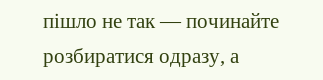пішло не так — починайте розбиратися одразу, а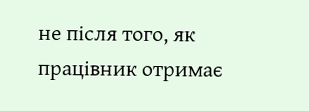не після того, як працівник отримає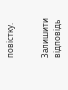повістку.


Залишити відповідь